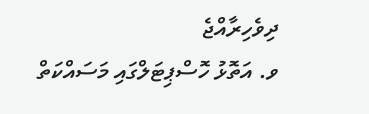ދިވެހިރާއްޖެ
ވ. އަތޮޅު ހޮސްޕިޓަލްގައި މަސައްކަތް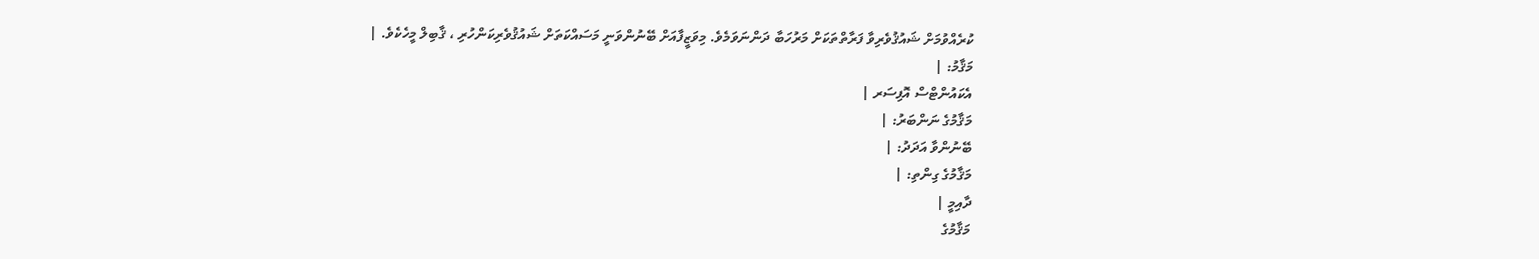ކުރެއްވުމަށް ޝައުޤުވެރިވާ ފަރާތްތަކަށް މަރުހަބާ ދަންނަވަމެވެ. މިވަޒީފާއަށް ބޭނުންވަނީ މަސައްކަތަށް ޝައުޤުވެރިކަންހުރި ، ޤާބިލް މީހެކެވެ. |
މަޤާމު: |
އެކައުންޓްސް އޮފިސަރ |
މަޤާމުގެ ނަންބަރު: |
ބޭނުންވާ އަދަދު: |
މަޤާމުގެ ގިންތި: |
ދާއިމީ |
މަޤާމުގެ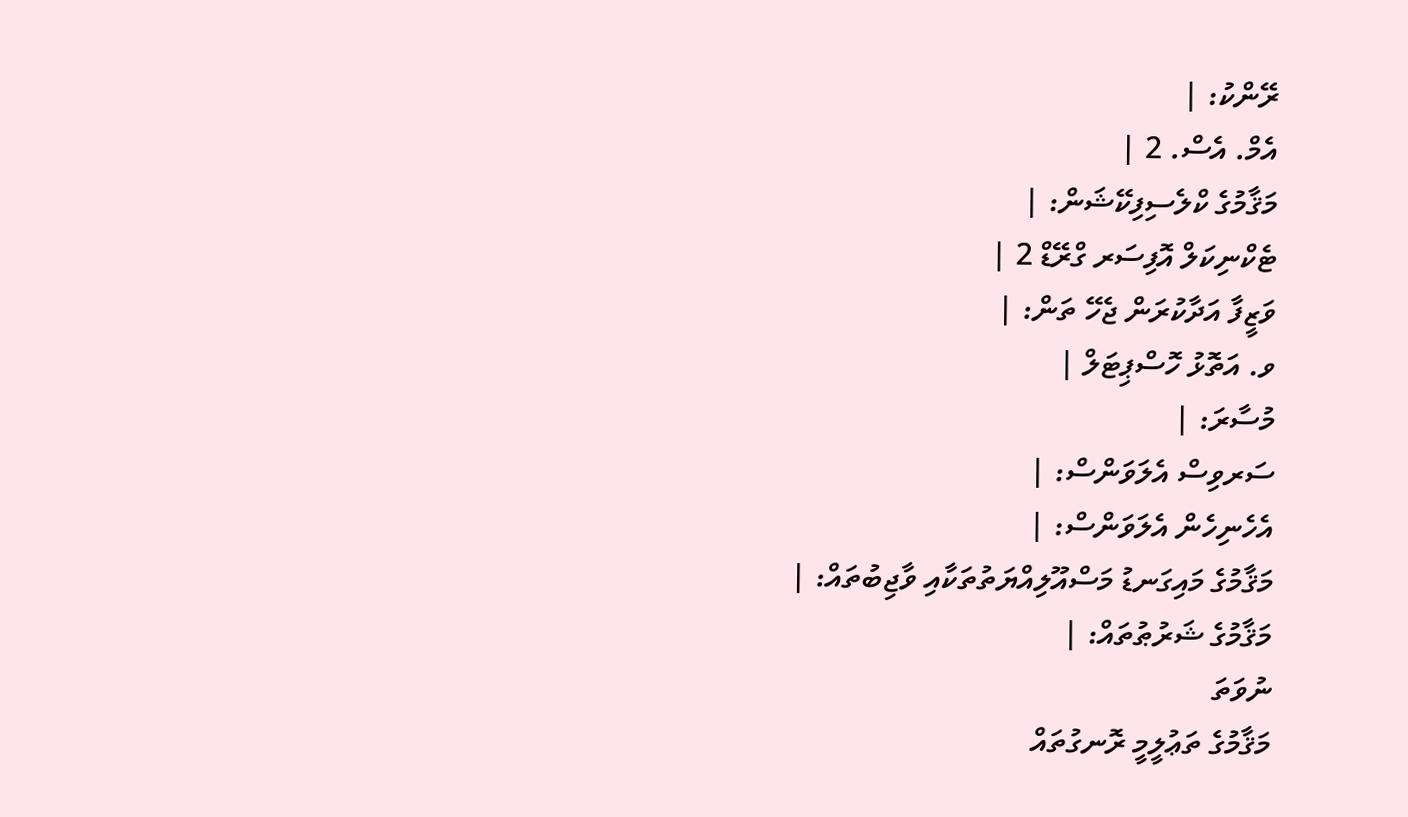ރޭންކު: |
އެމް. އެސް. 2 |
މަޤާމުގެ ކްލެސިފިކޭޝަން: |
ޓެކްނިކަލް އޮފިސަރ ގްރޭޑް 2 |
ވަޒީފާ އަދާކުރަން ޖެހޭ ތަން: |
ވ. އަތޮޅު ހޮސްޕިޓަލް |
މުސާރަ: |
ސަރވިސް އެލަވަންސް: |
އެހެނިހެން އެލަވަންސް: |
މަޤާމުގެ މައިގަނޑު މަސްއޫލިއްޔަތުތަކާއި ވާޖިބުތައް: |
މަޤާމުގެ ޝަރުޠުތައް: |
ނުވަތަ
މަޤާމުގެ ތަޢުލީމީ ރޮނގުތައް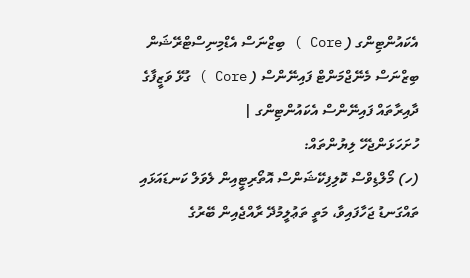އެކައުންޓިންގ ( Core ) ބިޒްނަސް އެޑްމިނިސްޓްރޭޝަން ބިޒްނަސް މެނޭޖްމަންޓް ފައިނޭންސް ( Core ) ގުޅޭ ވަޒީފާގެ ދާއިރާތައް ފައިނޭންސް އެކައުންޓިންގ |
ހުށަހަޅަންޖެހޭ ލިޔުންތައް:
(ހ) މޯލްޑިވްސް ކޮލިފިކޭޝަންސް އޮތޯރިޓީއިން ލެވަލް ކަނޑައަޅައި ތައްގަނޑު ޖަހާފައިވާ، މަތީ ތަޢުލީމުދޭ ރާއްޖެއިން ބޭރުގެ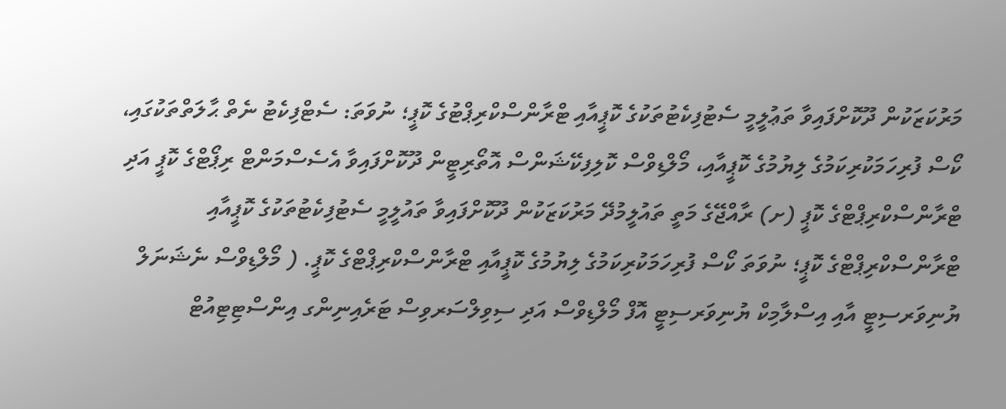މަރުކަޒަކުން ދޫކޮށްފައިވާ ތަޢުލީމީ ސެޓުފިކެޓުތަކުގެ ކޮޕީއާއި ޓްރާންސްކްރިޕްޓުގެ ކޮޕީ؛ ނުވަތަ: ސެޓްފިކެޓު ނެތް ޙާލަތްތަކުގައި، ކޯސް ފުރިހަމަކުރިކަމުގެ ލިޔުމުގެ ކޮޕީއާއި، މޯލްޑިވްސް ކޮލިފިކޭޝަންސް އޮތޯރިޓީން ދޫކޮށްފައިވާ އެސެސްމަންޓް ރިޕޯޓްގެ ކޮޕީ އަދި ޓްރާންސްކްރިޕްޓްގެ ކޮޕީ (ށ) ރާއްޖޭގެ މަތީ ތައުލީމުދޭ މަރުކަޒަކުން ދޫކޮށްފައިވާ ތައުލީމީ ސެޓުފިކެޓުތަކުގެ ކޮޕީއާއި ޓްރާންސްކްރިޕްޓްގެ ކޮޕީ؛ ނުވަތަ ކޯސް ފުރިހަމަކުރިކަމުގެ ލިޔުމުގެ ކޮޕީއާއި ޓްރާންސްކްރިޕްޓްގެ ކޮޕީ. ( މޯލްޑިވްސް ނެޝަނަލް ޔުނިވަރސިޓީ އާއި އިސްލާމިކް ޔުނިވަރސިޓީ އޮފް މޯލްޑިވްސް އަދި ސިވިލްސަރވިސް ޓަރެއިނިންގ އިންސްޓިޓިއުޓް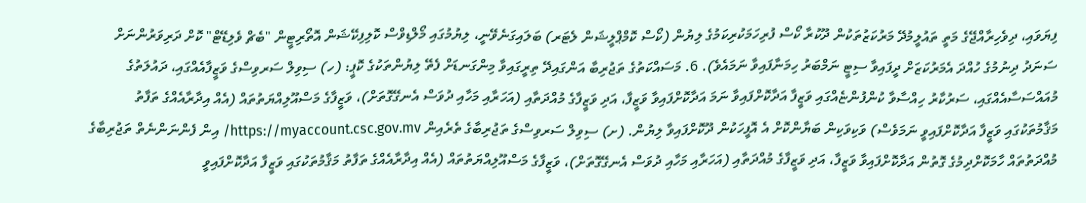ފިޔަވައި، ދިވެހިރާއްޖޭގެ މަތީ ތައުލީމުދޭ މަރުކަޒުތަކުން ދޫކުރާ ކޯސް ފުރިހަމަކުރިކަމުގެ ލިޔުން (ކޯސް ކޮމްޕްލީޝަން ލެޓަރ) ބަލައިގަނެވޭނީ، ލިޔުމުގައި މޯލްޑިވްސް ކޮލިފިކޭޝަން އޮތޯރިޓީން "ބެޗް ވެލިޑޭޓް" ކޮށް ދަރިވަރުންނަށް ސަނަދު ދިނުމުގެ ހުއްދަ އެމަރުކަޒަށް ދީފައިވާ ސިޓީ ނަމްބަރު ހިމަނާފައިވާ ނަމައެވެ). 6. މަސައްކަތުގެ ތަޖުރިބާ އަންގައިދޭ ތިރީގައިވާ މިންގަނޑަށް ފެތޭ ލިޔުންތަކުގެ ކޮޕީ: (ހ) ސިވިލް ސަރވިސްގެ ވަޒީފާއެއްގައި، ދައުލަތުގެ މުއައްސަސާއެއްގައި، ސަރުކާރު ހިއްސާވާ ކުންފުންޏެއްގައި ވަޒީފާ އަދާކޮށްފައިވާ ނަމަ އަދާކޮށްފައިވާ ވަޒީފާ، އަދި ވަޒީފާގެ މުއްދަތާއި (އަހަރާއި މަހާއި ދުވަސް އެނގޭގޮތަށް)، ވަޒީފާގެ މަސްއޫލިއްޔަތުތައް (އެއް އިދާރާއެއްގެ ތަފާތު މަޤާމުތަކުގައި ވަޒީފާ އަދާކޮށްފައިވީ ނަމަވެސް) ވަކިވަކިން ބަޔާންކޮށް އެ އޮފީހަކުން ދޫކޮށްފައިވާ ލިޔުން. (ށ) ސިވިލް ސަރވިސްގެ ތަޖުރިބާގެ ތެރެއިން https://myaccount.csc.gov.mv/ އިން ފެންނަންނެތް ތަޖުރިބާގެ މުއްދަތުތައް ހާމަކޮށްދިމުގެ ގޮތުން އަދާކޮށްފައިވާ ވަޒީފާ، އަދި ވަޒީފާގެ މުއްދަތާއި (އަހަރާއި މަހާއި ދުވަސް އެނގޭގޮތަށް)، ވަޒީފާގެ މަސްއޫލިއްޔަތުތައް (އެއް އިދާރާއެއްގެ ތަފާތު މަޤާމުތަކުގައި ވަޒީފާ އަދާކޮށްފައިވީ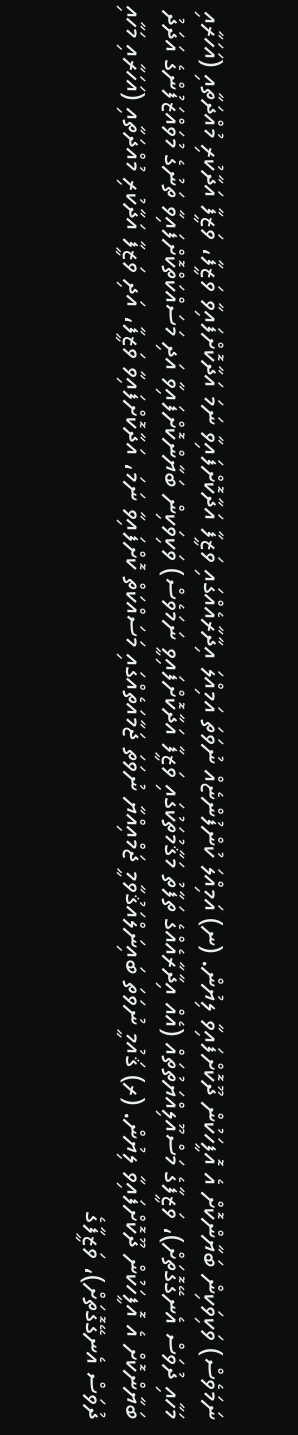ނަމަވެސް) ވަކިވަކިން ބަޔާންކޮށް އެ އޮފީހަކުން ދޫކޮށްފައިވާ ލިޔުން. (ނ) އަމިއްލަ ކުންފުންޏެއް ނުވަތަ އަމިއްލަ އިދާރާއެއްގައި ވަޒީފާ އަދާކޮށްފައިވާ ނަމަ އަދާކޮށްފައިވާ ވަޒީފާ، ވަޒީފާ އަދާކުރި މުއްދަތާއި (އަހަރާއި މަހާއި ދުވަސް އެނގޭގޮތަށް)، ވަޒީފާގެ މަސްއޫލިއްޔަތުތައް (އެއް އިދާރާއެއްގެ ތަފާތު މަޤާމުތަކުގައި ވަޒީފާ އަދާކޮށްފައިވީ ނަމަވެސް) ވަކިވަކިން ބަޔާންކޮށްފައިވާ އަދި މަސައްކަތްކޮށްފައިވާ ތަނުގެ މުވައްޒަފުންގެ އަދަދު ބަޔާންކޮށް އެ އޮފީހަކުން ދޫކޮށްފައިވާ ލިޔުން. (ރ) ޤައުމީ ނުވަތަ ބައިނަލްއަޤުވާމީ ޖަމްއިއްޔާ ނުވަތަ ޖަމާއަތެއްގައި މަސައްކަތް ކޮށްފައިވާ ނަމަ، އަދާކޮށްފައިވާ ވަޒީފާ، އަދި ވަޒީފާ އަދާކުރި މުއްދަތާއި (އަހަރާއި މަހާއި ދުވަސް އެނގޭގޮތަށް)، ވަޒީފާގެ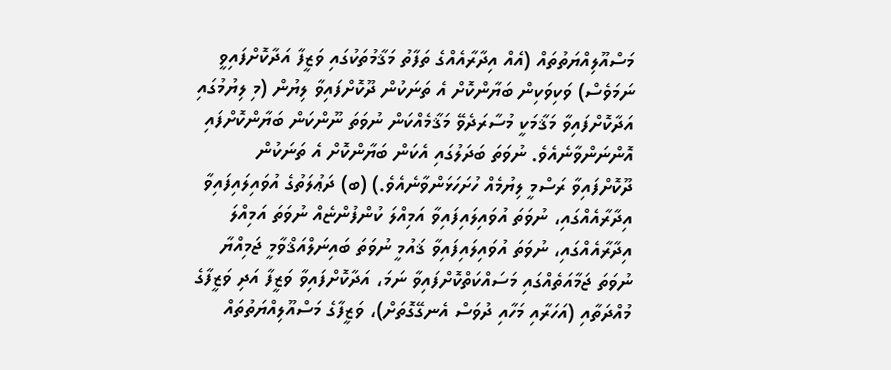މަސްއޫލިއްޔަތުތައް (އެއް އިދާރާއެއްގެ ތަފާތު މަޤާމުތަކުގައި ވަޒީފާ އަދާކޮށްފައިވީ ނަމަވެސް) ވަކިވަކިން ބަޔާންކޮށް އެ ތަނަކުން ދޫކޮށްފައިވާ ލިޔުން (މި ލިޔުމުގައި އަދާކޮށްފައިވާ މަޤާމަކީ މުސާރަދެވޭ މަޤާމެއްކަން ނުވަތަ ނޫންކަން ބަޔާންކޮށްފައި އޮންނަންވާނެއެވެ. ނުވަތަ ބަދަލުގައި އެކަން ބަޔާންކޮށް އެ ތަނަކުން ދޫކޮށްފައިވާ ރަސްމީ ލިޔުމެއް ހުށަހަޅަންވާނެއެވެ.) (ބ) ދަޢުލަތުގެ އުވައިލައިފައިވާ އިދާރާއެއްގައި، ނުވަތަ އުވައިލައިފައިވާ އަމިއްލަ ކުންފުންޏެއް ނުވަތަ އަމިއްލަ އިދާރާއެއްގައި، ނުވަތަ އުވައިލައިފައިވާ ޤައުމީ ނުވަތަ ބައިނަލްއަޤްވާމީ ޖަމިއްޔާ ނުވަތަ ޖަމާއަތެއްގައި މަސައްކަތްކޮށްފައިވާ ނަމަ، އަދާކޮށްފައިވާ ވަޒީފާ އަދި ވަޒީފާގެ މުއްދަތާއި (އަހަރާއި މަހާއި ދުވަސް އެނގޭގޮތަށް)، ވަޒީފާގެ މަސްއޫލިއްޔަތުތައް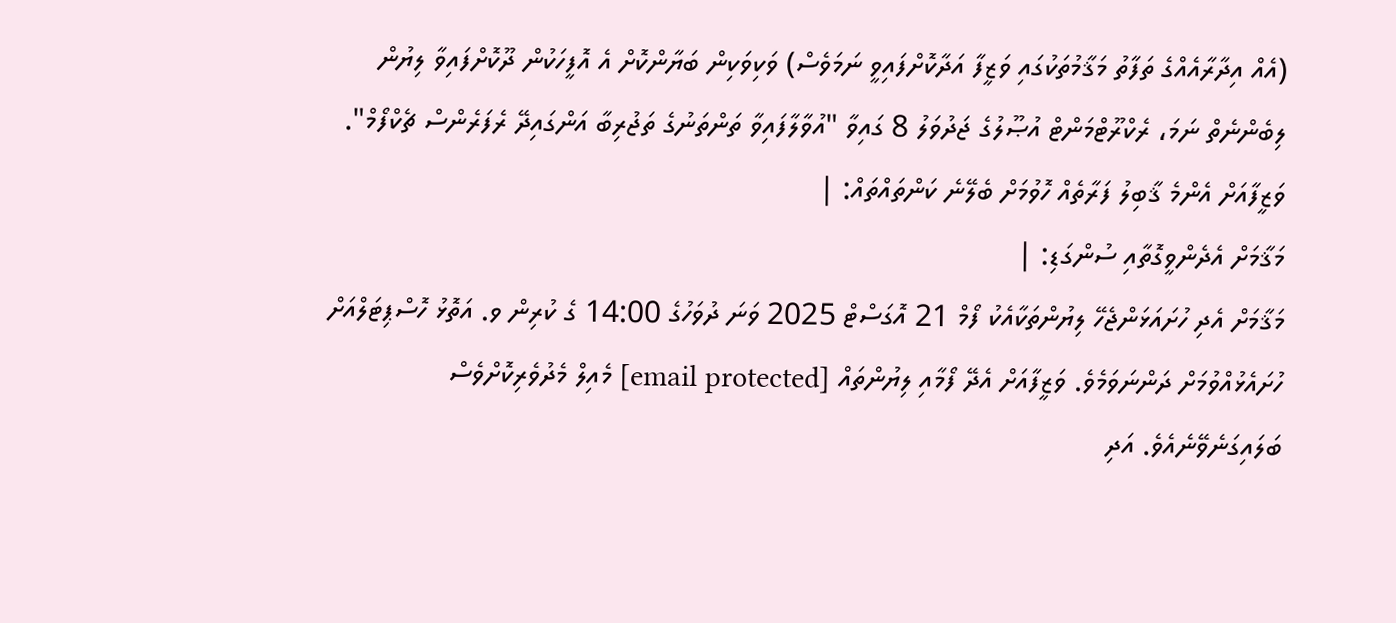(އެއް އިދާރާއެއްގެ ތަފާތު މަޤާމުތަކުގައި ވަޒީފާ އަދާކޮށްފައިވީ ނަމަވެސް) ވަކިވަކިން ބަޔާންކޮށް އެ އޮފީހަކުން ދޫކޮށްފައިވާ ލިޔުން ލިބެންނެތް ނަމަ، ރެކްރޫޓްމަންޓް އުޞޫލުގެ ޖަދުވަލު 8 ގައިވާ "އުވާލާފައިވާ ތަންތަނުގެ ތަޖުރިބާ އަންގައިދޭ ރެފަރެންސް ޗެކްފޯމް".
ވަޒީފާއަށް އެންމެ ޤާބިލު ފަރާތެއް ހޮވުމަށް ބެލޭނެ ކަންތައްތައް: |
މަޤާމަށް އެދެންވީގޮތާއި ސުންގަޑި: |
މަޤާމަށް އެދި ހުށައަޅަންޖެހޭ ލިޔުންތަކާއެކު ފޯމް 21 އޮގަސްޓް 2025 ވަނަ ދުވަހުގެ 14:00 ގެ ކުރިން ވ. އަތޮޅު ހޮސްޕިޓަލްއަށް ހުށައެޅުއްވުމަށް ދަންނަވަމެވެ. ވަޒީފާއަށް އެދޭ ފޯމާއި ލިޔުންތައް [email protected] މެއިލް މެދުވެރިކޮށްވެސް ބަލައިގަނެވޭނެއެވެ. އަދި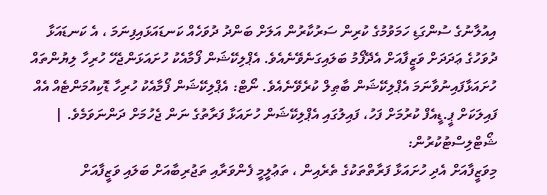އިއުލާނުގެ ސުންގަޑި ހަމަވުމުގެ ކުރިން ސަރުކާރުން އަލަށް ބަންދު ދުވަހެއް ކަނޑައަޅައިފިނަމަ ، އެ ކަނޑައަޅާ ދުވަހުގެ ޢަދަދަށް ވަޒީފާއަށް އެދޭފޯމު ބަލައިގަނެވޭނެއެވެ. އެޕްލިކޭޝަން ފޯމާއެކު ހުށައަޅަންޖެހޭ ހުރިހާ ލިޔުންތައް ހުށައަޅާފައިނުވާނަމަ އެޕްލިކޭޝަން ބާޠިލް ކުރެވޭނެއެވެ. ނޯޓް: އެޕްލިކޭޝަން ފޯމާއެކު ހުރިހާ ޑޮކިއުމަންޓެއް އެއް ފައިލަކަށް ޕީ.ޑީއެފް ކުރުމަށް ފަހު، ފައިލުގައި އެޕްލިކޭޝަން ހުށައަޅާ ފަރާތުގެ ނަން ޖެހުމަށް ދަންނަވަމެވެ. |
ޝޯޓްލިސްޓުކުރުން:
މިވަޒީފާއަށް އެދި ހުށައަޅާ ފަރާތްތަކުގެ ތެރެއިން ، ތަޢުލީމީ ފެންވަރާއި ތަޖުރިބާއަށް ބަލައި ވަޒީފާއަށް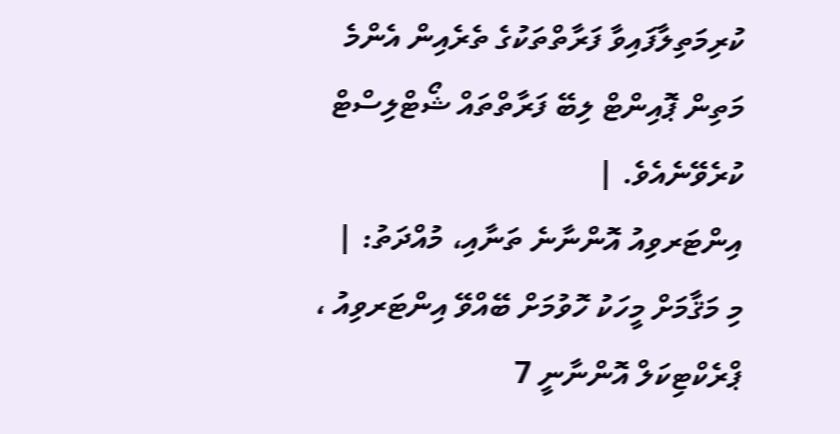ކުރިމަތިލާފައިވާ ފަރާތްތަކުގެ ތެރެއިން އެންމެ މަތިން ޕޮއިންޓް ލިބޭ ފަރާތްތައް ޝޯޓްލިސްޓް ކުރެވޭނެއެވެ. |
އިންޓަރވިއު އޮންނާނެ ތަނާއި، މުއްދަތު: |
މި މަޤާމަށް މީހަކު ހޮވުމަށް ބޭއްވޭ އިންޓަރވިއު ، ޕްރެކްޓިކަލް އޮންނާނީ 7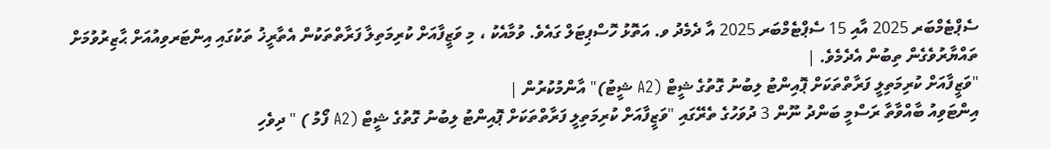ސެޕްޓެމްބަރ 2025 އާއި 15 ސެޕްޓެމްބަރ 2025 އާ ދެމެދު ވ. އަތޮޅު ހޮސްޕިޓަލް ގައެވެ. ވުމާއެކު ، މި ވަޒީފާއަށް ކުރިމަތިލާ ފަރާތްތަކުން އެތާރީޚު ތަކުގައި އިންޓަރވިއުއަށް ޙާޒިރުވުމަށް ތައްޔާރުވެގެން ތިބުން އެދެމެވެ. |
"ވަޒީފާއަށް ކުރިމަތިލީ ފަރާތްތަކަށް ޕޮއިންޓު ލިބުނު ގޮތުގެ ޝީޓް (A2 ޝީޓު)" އާންމުކުރުން |
އިންޓަވިއު ބާއްވާތާ ރަސްމީ ބަންދު ނޫން 3 ދުވަހުގެ ތެރޭގައި "ވަޒީފާއަށް ކުރިމަތިލީ ފަރާތްތަކަށް ޕޮއިންޓު ލިބުނު ގޮތުގެ ޝީޓް (A2 ފޯމު ) " ދިވެހި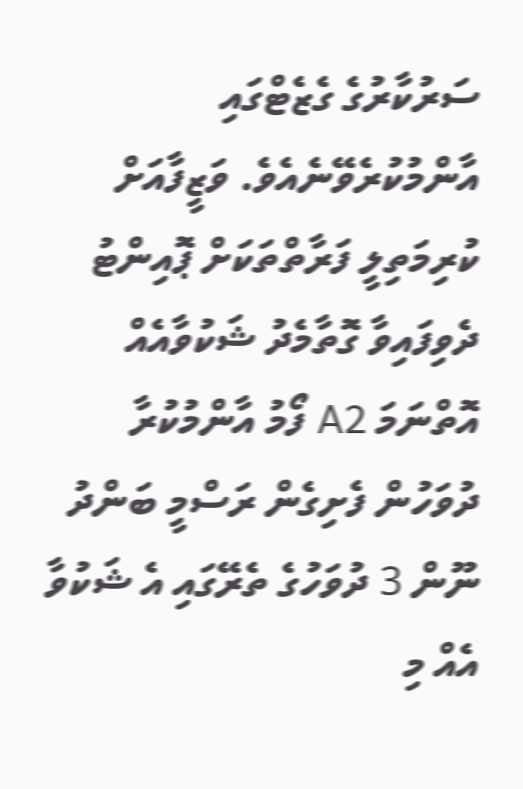ސަރުކާރުގެ ގެޒެޓްގައި އާންމުކުރެވޭނެއެވެ. ވަޒީފާއަށް ކުރިމަތިލީ ފަރާތްތަކަށް ޕޮއިންޓު ދެވިފައިވާ ގޮތާމެދު ޝަކުވާއެއް އޮތްނަމަ A2 ފޯމު އާންމުކުރާ ދުވަހުން ފެށިގެން ރަސްމީ ބަންދު ނޫން 3 ދުވަހުގެ ތެރޭގައި އެ ޝަކުވާ އެއް މި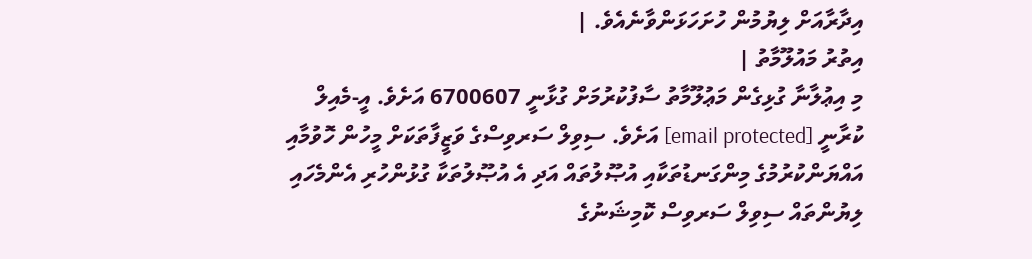އިދާރާއަށް ލިޔުމުން ހުށަހަޅަންވާނެއެވެ. |
އިތުރު މައުލޫމާތު |
މި އިޢުލާނާ ގުޅިގެން މަޢުލޫމާތު ސާފުކުރުމަށް ގުޅާނީ 6700607 އަށެވެ. އީ-މެއިލް ކުރާނީ [email protected] އަށެވެ. ސިވިލް ސަރވިސްގެ ވަޒީފާތަކަށް މީހުން ހޮވުމާއި އައްޔަންކުރުމުގެ މިންގަނޑުތަކާއި އުޞޫލުތައް އަދި އެ އުޞޫލުތަކާ ގުޅުންހުރި އެންމެހައި ލިޔުންތައް ސިވިލް ސަރވިސް ކޮމިޝަނުގެ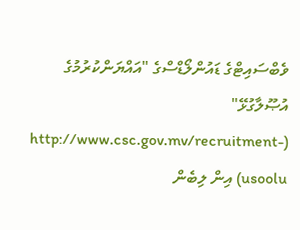ވެބްސައިޓްގެ ޑައުންލޯޑްސްގެ "އައްޔަންކުރުމުގެ އުޞޫލާގުޅޭ" (http://www.csc.gov.mv/recruitment-usoolu) އިން ލިބެން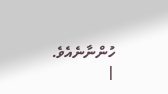ހުންނާނެއެވެ. |